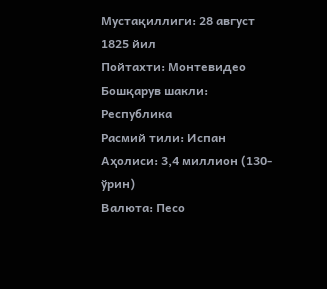Мустақиллиги: 28 август 1825 йил
Пойтахти: Монтевидео
Бошқарув шакли: Республика
Расмий тили: Испан
Аҳолиси: 3,4 миллион (130-ўрин)
Валюта: Песо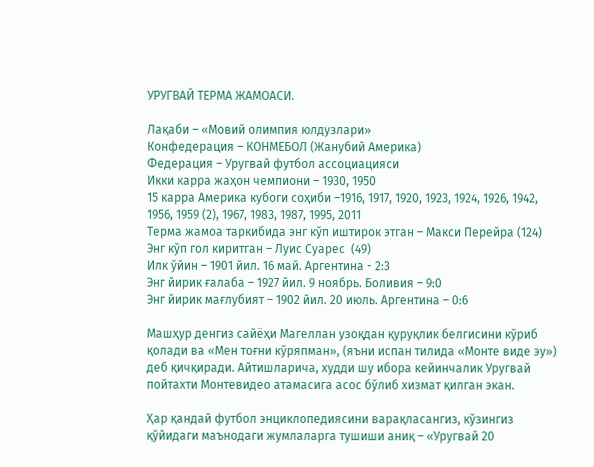УРУГВАЙ ТЕРМА ЖАМОАСИ.

Лақаби – «Мовий олимпия юлдузлари»
Конфедерация – КОНМЕБОЛ (Жанубий Америка)
Федерация – Уругвай футбол ассоциацияси
Икки карра жаҳон чемпиони – 1930, 1950
15 карра Америка кубоги соҳиби –1916, 1917, 1920, 1923, 1924, 1926, 1942, 1956, 1959 (2), 1967, 1983, 1987, 1995, 2011
Терма жамоа таркибида энг кўп иштирок этган – Макси Перейра (124)
Энг кўп гол киритган – Луис Суарес  (49)
Илк ўйин – 1901 йил. 16 май. Аргентина - 2:3
Энг йирик ғалаба – 1927 йил. 9 ноябрь. Боливия – 9:0
Энг йирик мағлубият – 1902 йил. 20 июль. Аргентина – 0:6

Машҳур денгиз сайёҳи Магеллан узоқдан қуруқлик белгисини кўриб қолади ва «Мен тоғни кўряпман», (яъни испан тилида «Монте виде эу») деб қичқиради. Айтишларича, худди шу ибора кейинчалик Уругвай пойтахти Монтевидео атамасига асос бўлиб хизмат қилган экан.

Ҳар қандай футбол энциклопедиясини варақласангиз, кўзингиз қўйидаги маънодаги жумлаларга тушиши аниқ – «Уругвай 20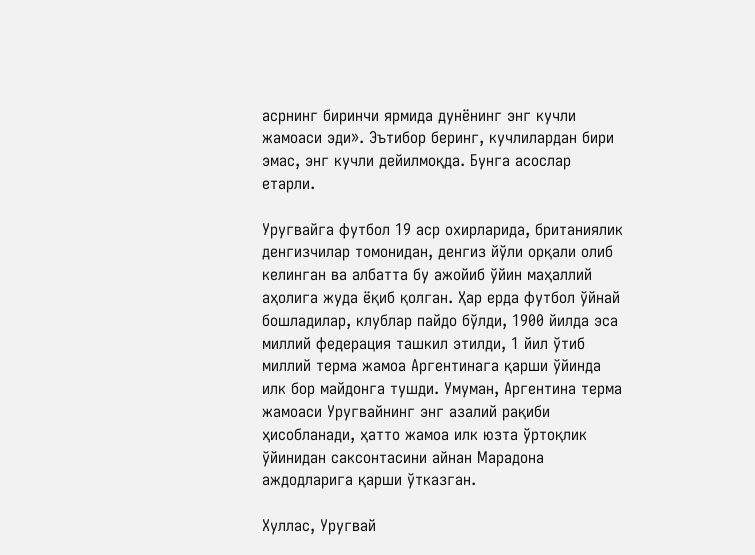асрнинг биринчи ярмида дунёнинг энг кучли жамоаси эди». Эътибор беринг, кучлилардан бири эмас, энг кучли дейилмоқда. Бунга асослар етарли.

Уругвайга футбол 19 аср охирларида, британиялик денгизчилар томонидан, денгиз йўли орқали олиб келинган ва албатта бу ажойиб ўйин маҳаллий аҳолига жуда ёқиб қолган. Ҳар ерда футбол ўйнай бошладилар, клублар пайдо бўлди, 1900 йилда эса миллий федерация ташкил этилди, 1 йил ўтиб миллий терма жамоа Аргентинага қарши ўйинда илк бор майдонга тушди. Умуман, Аргентина терма жамоаси Уругвайнинг энг азалий рақиби ҳисобланади, ҳатто жамоа илк юзта ўртоқлик ўйинидан саксонтасини айнан Марадона аждодларига қарши ўтказган.

Хуллас, Уругвай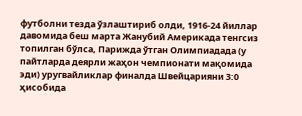футболни тезда ўзлаштириб олди, 1916-24 йиллар давомида беш марта Жанубий Америкада тенгсиз  топилган бўлса, Парижда ўтган Олимпиадада (у пайтларда деярли жаҳон чемпионати мақомида эди) уругвайликлар финалда Швейцарияни 3:0 ҳисобида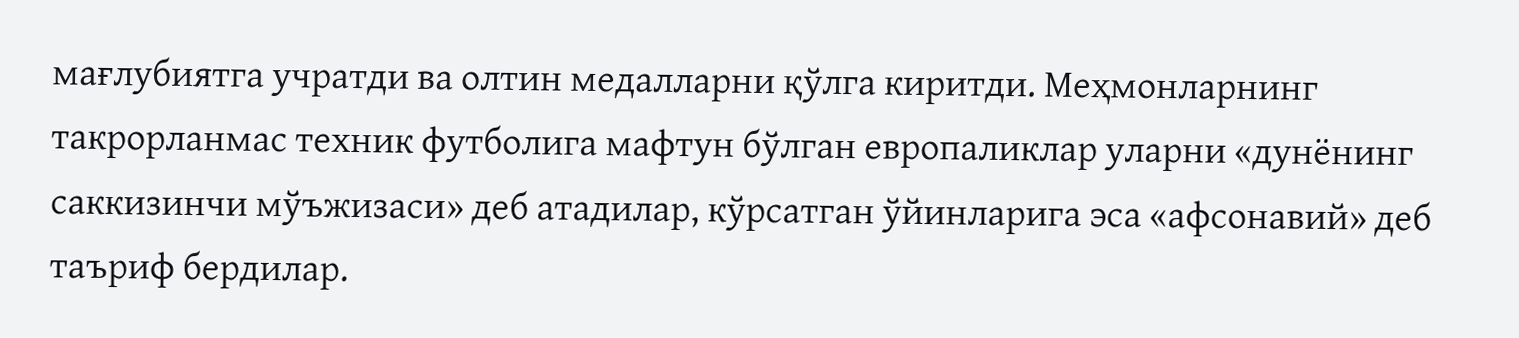мағлубиятга учратди ва олтин медалларни қўлга киритди. Меҳмонларнинг такрорланмас техник футболига мафтун бўлган европаликлар уларни «дунёнинг саккизинчи мўъжизаси» деб атадилар, кўрсатган ўйинларига эса «афсонавий» деб таъриф бердилар.